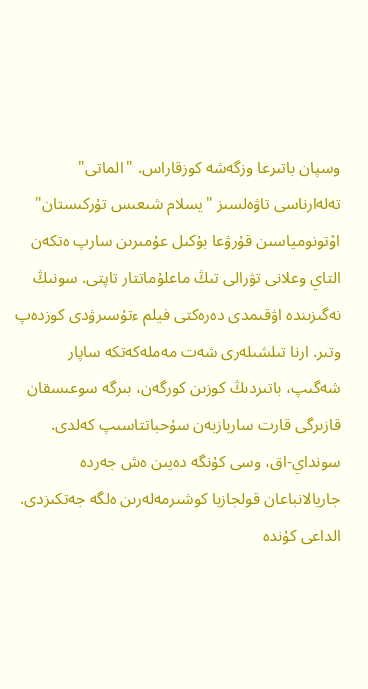وسپان باتىرعا وزگەشە كوزقاراس. "الماتى" تەلەارناسى تاۋەلسىز "يسلام شىعىس تۇركىستان" اۆتونومياسىن قۇرۋعا بۇكىل عۇمىرىن سارپ ەتكەن التاي وعلانى تۋرالى تىڭ ماعلۇماتتار تاپتى. سونىڭ نەگىزىندە اۋقىمدى دەرەكتى فيلم ءتۇسىرۋدى كوزدەپ وتىر. ارنا تىلشىلەرى شەت مەملەكەتكە ساپار شەگىپ، باتىردىڭ كوزىن كورگەن، بىرگە سوعىسقان قازىرگى قارت ساربازبەن سۇحباتتاسىپ كەلدى. سونداي-اق، وسى كۇنگە دەيىن ەش جەردە جاريالانباعان قولجازبا كوشىرمەلەرىن ەلگە جەتكىزدى. الداعى كۇندە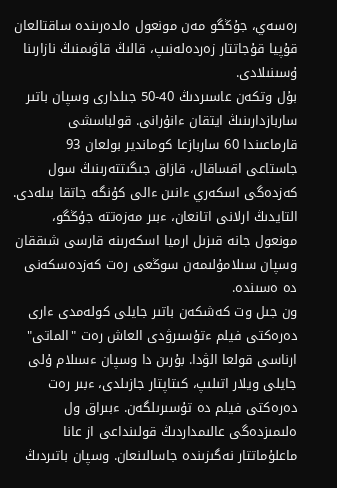رەسەي، جۇڭگو مەن مونعول ەلدەرىندە ساقتالعان قۇپيا قۇجاتتار زەردەلەنىپ، قالىڭ قاۋىمنىڭ نازارىنا ۇسىنىلادى.
بۇل وتكەن عاسىردىڭ 40-50 جىلدارى وسپان باتىر ساربازدارىنىڭ ايتقان ءانۇرانى. قولباسشى قارماعىندا 60 ساربازعا كوماندير بولعان 93 جاستاعى اقساقال، قازاق جىگىتتەرىنىڭ سول كەزدەگى اسكەري ءانىن ءالى كۇنگە جاتقا بىلەدى. التايدىڭ ارلانى اتانعان، ءبىر مەزەتتە جۇڭگو، مونعول جانە قىزىل ارميا اسكەرىنە قارسى شىققان وسپان سىلامۇلىمەن سوڭعى رەت كەزدەسكەنى دە ەسىندە.
ون جىل وت كەشكەن باتىر جايلى كولەمدى ءارى دەرەكتى فيلم ءتۇسىرۋدى العاش رەت "الماتى" ارناسى قولعا الۋدا. بۇرىن دا وسپان ءسىلام ۇلى جايلى ويلار اتىلىپ، كىتاپتار جازىلدى، ءبىر رەت دەرەكتى فيلم دە تۇسىرىلگەن. ءبىراق ول ەلىمىزدەگى عالىمداردىڭ قولىنداعى از عانا ماعلۇماتتار نەگىزىندە جاسالىنعان. وسپان باتىردىڭ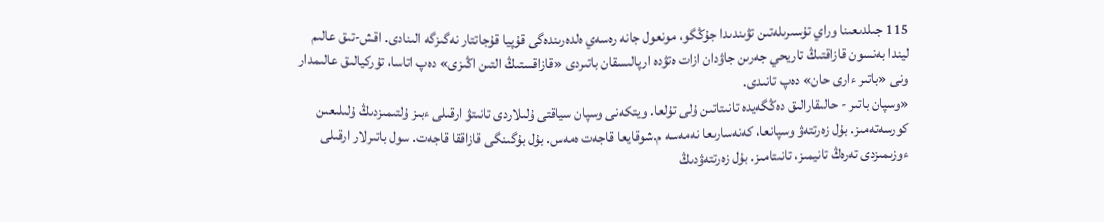115 جىلدىعىنا وراي تۇسىرىلەتىن تۋىندىدا جۇڭگو، مونعول جانە رەسەي ەلدەرىندەگى قۇپيا قۇجاتتار نەگىزگە الىنادى. اقش-تىق عالىم ليندا بەنسون قازاقتىڭ تاريحي جەرىن جاۋدان ازات ەتۋدە ارپالىسقان باتىردى «قازاقستىڭ التىن اڭىزى» دەپ اتاسا، تۇركيالىق عالىمدار ونى «باتىر ءارى حان» دەپ تانىدى.
«وسپان باتىر - حالىقارالىق دەڭگەيدە تانىتاتىن ۇلى تۇلعا. ويتكەنى وسپان سياقتى ۇلىلاردى تانىتۋ ارقىلى ءبىز ۇلتىمىزدىڭ ۇلىلىعىن كورسەتەمىز. بۇل زەرتتەۋ وسپانعا، كەنەسارىعا نەمەسە م.شوقايعا قاجەت ەمەس. بۇل بۇگىنگى قازاققا قاجەت. سول باتىرلار ارقىلى ءوزىمىزدى تەرەڭ تانيمىز، تانىتامىز. بۇل زەرتتەۋدىڭ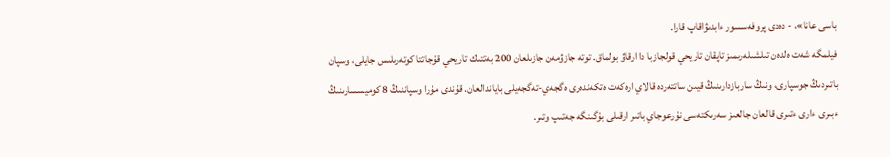باسى عانا»، - دەدى پروفەسسور ءابدىۋاقاپ قارا.
فيلمگە شەت ەلدەن تىلشىلەرىمىز تاپقان تاريحي قولجازبا دا ارقاۋ بولماق. توتە جازۋمەن جازىلعان 200 بەتتىك تاريحي قۇجاتتا كوتەرىلىس جايلى، وسپان باتىردىڭ جوسپارى، ونىڭ ساربازدارىنىڭ قيىن ساتتەردە قالاي ارەكەت ەتكەندەرى ەگجەي-تەگجەيلى باياندالعان. قۇندى مۇرا وسپاننىڭ 8 كوميسسارىنىڭ ءبىرى ءارى ءتىرى قالعان جالعىز سەرىكتەسى نۇرعوجاي باتىر ارقىلى بۇگىنگە جەتىپ وتىر.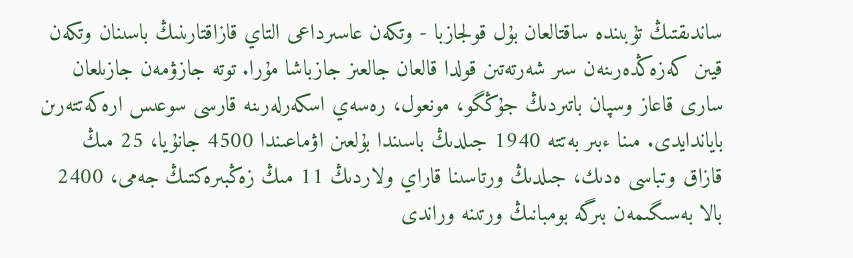ساندىقتىڭ تۇبىندە ساقتالعان بۇل قولجازبا - وتكەن عاسىرداعى التاي قازاقتارىنىڭ باسىنان وتكەن قيىن كەزەڭدەرىنەن سىر شەرتەتىن قولدا قالعان جالعىز جازباشا مۇرا. توتە جازۋمەن جازىلعان سارى قاعاز وسپان باتىردىڭ جۇڭگو، مونعول، رەسەي اسكەرلەرىنە قارسى سوعىس ارەكەتتەرىن باياندايدى. مىنا ءبىر بەتتە 1940 جىلدىڭ باسىندا بۇلعىن اۋماعىندا 4500 جانۇيا، 25 مىڭ قازاق وتباسى ەدىك، جىلدىڭ ورتاسىنا قاراي ولاردىڭ 11 مىڭ زەڭبىرەكتىڭ جەمى، 2400 بالا بەسىگىمەن بىرگە بومبانىڭ ورتىنە وراندى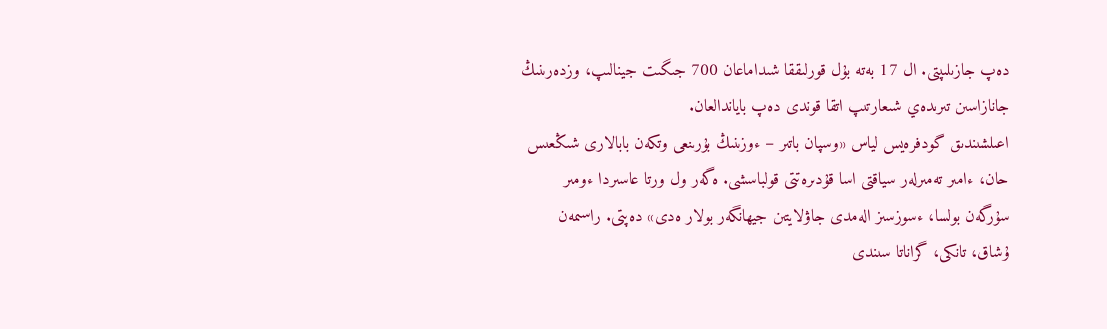دەپ جازىلىپتى. ال 17 بەتە بۇل قورلىققا شىداماعان 700 جىگىت جينالىپ، وزدەرىنىڭ جانازاسىن تىرىدەي شىعارتىپ اتقا قوندى دەپ باياندالعان.
اعىلشىندىق گودفرەيس لياس «وسپان باتىر – ءوزىنىڭ بۇرىنعى وتكەن بابالارى شىڭعىس حان، ءامىر تەمىرلەر سياقتى اسا قۇدىرەتتى قولباسشى. ەگەر ول ورتا عاسىردا ءومىر سۇرگەن بولسا، ءسوزسىز الەمدى جاۋلايتىن جيھانگەر بولار ەدى» دەپتى. راسىمەن ۇشاق، تانكى، گراناتا سىندى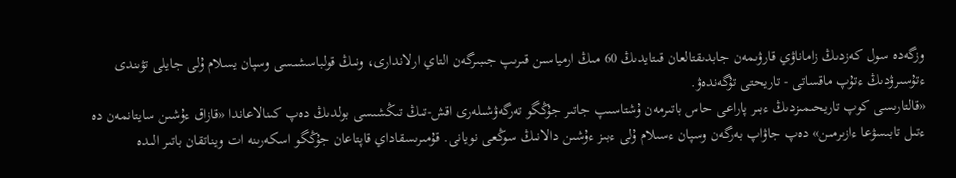وزگەدە سول كەزدىڭ زاماناۋي قارۋىمەن جابدىقتالعان قىتايدىڭ 60 مىڭ ارمياسىن قىرىپ جىبىرگەن التاي ارلاندارى، ونىڭ قولباسشىسى وسپان يسلام ۇلى جايلى تۋىندى ءتۇسىرۋدىڭ ءتۇپ ماقساتى - تاريحتى تۇگەندەۋ.
«قالتارىسى كوپ تاريحىمىزدىڭ ءبىر پاراعى حاس باتىرمەن ۇشتاسىپ جاتىر جۇڭگو تەرگەۋشىلەرى اقش-تىڭ تىڭشىسى بولدىڭ دەپ كىنالاعاندا «قازاق ءۇشىن سايتانمەن دە ءتىل تابىسۋعا ءازىرمىن» دەپ جاۋاپ بەرگەن وسپان ءسىلام ۇلى ءبىز ءۇشىن دالانىڭ سوڭعى نويانى. قۇمىرىسقاداي قاپتاعان جۇڭگو اسكەرىنە ات ويناتقان باتىر الىدە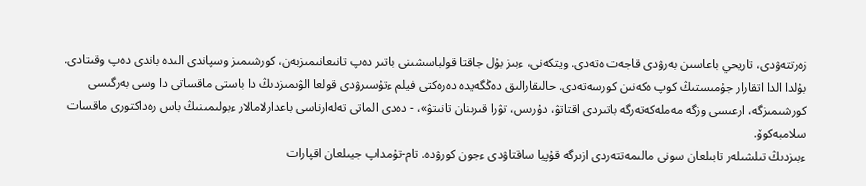زەرتتەۋدى، تاريحي باعاسىن بەرۋدى قاجەت ەتەدى. ويتكەنى، ءبىز بۇل جاقتا قولباسشىنى باتىر دەپ تانىعانىمىزبەن، كورشىمىز وسپاندى الىدە باندى دەپ وقىتادى. بۇلدا الدا اتقارار جۇمىستىڭ كوپ ەكەنىن كورسەتەدى. حالىقارالىق دەڭگەيدە دەرەكتى فيلم ءتۇسىرۋدى قولعا الۋىمىزدىڭ دا باستى ماقساتى دا وسى بەرگىسى كورشىمىزگە، ارعىسى وزگە مەملەكەتەرگە باتىردى اقتاتۋ، دۇرىس، تۋرا قىرىنان تانىتۋ»، - دەدى الماتى تەلەارناسى باعدارلامالار ءبولىمىنىڭ باس رەداكتورى ماقسات سلامبەكوۆ.
ءبىزدىڭ تىلشىلەر تابىلعان سونى مالىمەتتەردى ازىرگە قۇپيا ساقتاۋدى ءجون كورۋدە. تام-تۇمداپ جيىلعان اقپارات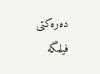دەرەكتى فيلمگە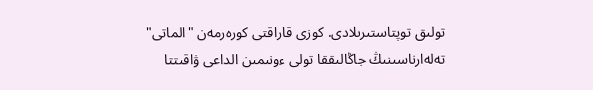تولىق توپتاستىرىلادى. كوزى قاراقتى كورەرمەن "الماتى" تەلەارناسىنىڭ جاڭالىققا تولى ءونىمىن الداعى ۋاقىتتا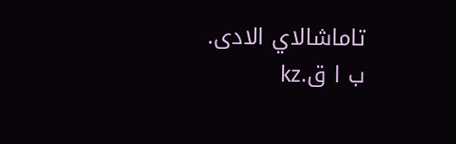تاماشالاي الادى.
ب ا ق.kz